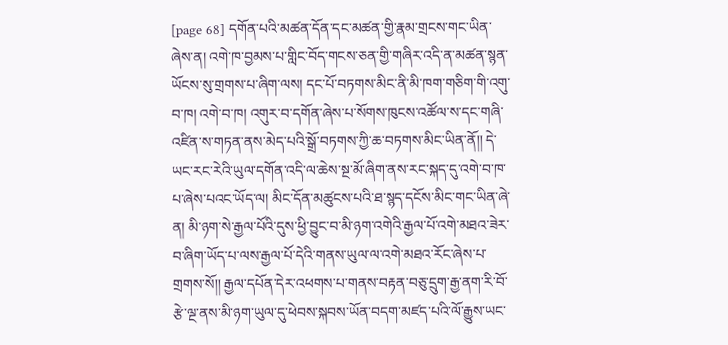[page 68] དགོན་པའི་མཚན་དོན་དང་མཚན་གྱི་རྣམ་གྲངས་གང་ཡིན་ཞེས་ན། འགེ་ཁ་བྱམས་པ་གླིང་བོད་གངས་ཅན་གྱི་གཞིར་འདི་ན་མཚན་སྙན་ཡོངས་སུ་གྲགས་པ་ཞིག་ལས། དང་པོ་བཏགས་མིང་ནི་མི་ཁག་གཅིག་གི་འགུ་བ་ཁ། འགེ་བ་ཁ། འགུར་བ་དགོན་ཞེས་པ་སོགས་ཁུངས་འཚོལ་ས་དང་གཞི་འཛིན་ས་གཏན་ནས་མེད་པའི་སྒྲོ་བཏགས་ཀྱི་ཆ་བཏགས་མིང་ཡིན་ནོ།། དེ་ཡང་རང་རེའི་ཡུལ་དགོན་འདི་ལ་ཆེས་སྔ་མོ་ཞིག་ནས་རང་སྐད་དུ་འགེ་བ་ཁ་པ་ཞེས་པའང་ཡོད་ལ། མིང་དོན་མཚུངས་པའི་ཐ་སྙད་དངོས་མིང་གང་ཡིན་ཞེ་ན། མི་ཉག་སེ་རྒྱལ་པོའི་དུས་ཕྱི་བྱུང་བ་མི་ཉག་འགེའི་རྒྱལ་པོ་འགེ་མཐའ་ཟེར་བ་ཞིག་ཡོད་པ་ལས་རྒྱལ་པོ་དེའི་གནས་ཡུལ་ལ་འགེ་མཐའ་རོང་ཞེས་པ་གྲགས་སོ།། རྒྱལ་དཔོན་དེར་འཕགས་པ་གནས་བརྟན་བཅུ་དྲུག་རྒྱ་ནག་རི་བོ་རྩེ་ལྔ་ནས་མི་ཉག་ཡུལ་དུ་ཕེབས་སྐབས་ཡོན་བདག་མཛད་པའི་ལོ་རྒྱུས་ཡང་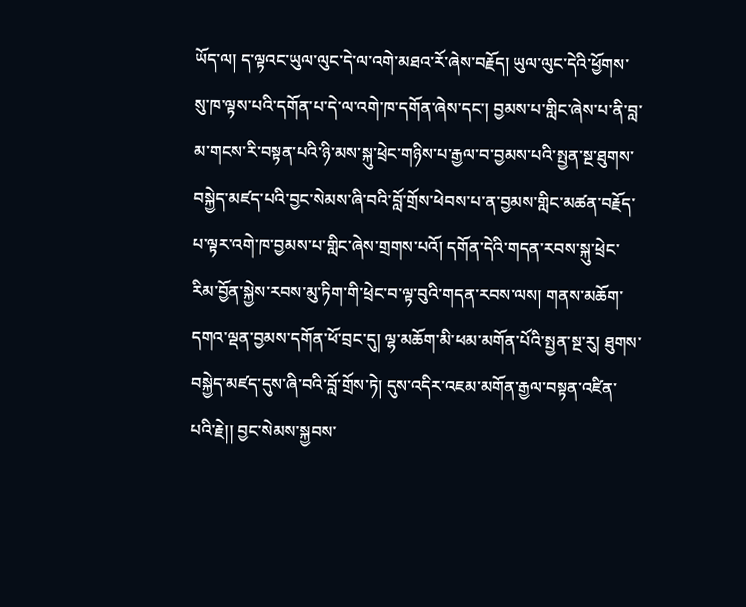ཡོད་ལ། ད་ལྟའང་ཡུལ་ལུང་དེ་ལ་འགེ་མཐའ་རོ་ཞེས་བརྗོད། ཡུལ་ལུང་དེའི་ཕྱོགས་སུ་ཁ་ལྟས་པའི་དགོན་པ་དེ་ལ་འགེ་ཁ་དགོན་ཞེས་དང་། བྱམས་པ་གླིང་ཞེས་པ་ནི་བླ་མ་གངས་རི་བསྟན་པའི་ཉི་མས་སྐུ་ཕྲེང་གཉིས་པ་རྒྱལ་བ་བྱམས་པའི་སྤྱན་སྔ་ཐུགས་བསྐྱེད་མཛད་པའི་བྱང་སེམས་ཞི་བའི་བློ་གྲོས་ཕེབས་པ་ན་བྱམས་གླིང་མཚན་བརྗོད་པ་ལྟར་འགེ་ཁ་བྱམས་པ་གླིང་ཞེས་གྲགས་པའོ། དགོན་དེའི་གདན་རབས་སྐུ་ཕྲེང་རིམ་བྱོན་སྐྱེས་རབས་མུ་ཏིག་གི་ཕྲེང་བ་ལྟ་བུའི་གདན་རབས་ལས། གནས་མཆོག་དགའ་ལྡན་བྱམས་དགོན་ཕོ་བྲང་དུ། ལྷ་མཆོག་མི་ཕམ་མགོན་པོའི་སྤྱན་སྔ་རུ། ཐུགས་བསྐྱེད་མཛད་དུས་ཞི་བའི་བློ་གྲོས་ཏེ། དུས་འདིར་འཇམ་མགོན་རྒྱལ་བསྟན་འཛིན་པའི་རྗེ།། བྱང་སེམས་སྐྱབས་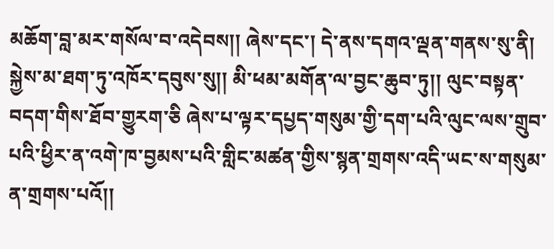མཆོག་བླ་མར་གསོལ་བ་འདེབས།། ཞེས་དང་། དེ་ནས་དགའ་ལྡན་གནས་སུ་ནི། སྐྱེས་མ་ཐག་ཏུ་འཁོར་དབུས་སུ།། མི་ཕམ་མགོན་ལ་བྱང་ཆུབ་ཏུ།། ལུང་བསྟན་བདག་གིས་ཐོབ་གྱུརག་ཅི ཞེས་པ་ལྟར་དཔྱད་གསུམ་གྱི་དག་པའི་ལུང་ལས་གྲུབ་པའི་ཕྱིར་ན་འགེ་ཁ་བྱམས་པའི་གླིང་མཚན་གྱིས་སྙན་གྲགས་འདི་ཡང་ས་གསུམ་ན་གྲགས་པའོ།།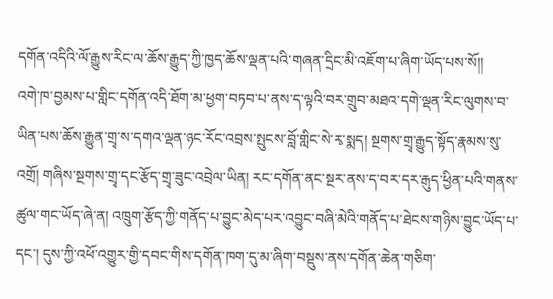དགོན་འདིའི་ལོ་རྒྱུས་རིང་ལ་ཆོས་རྒྱུད་ཀྱི་ཁྱད་ཆོས་ལྡན་པའི་གཞན་དྲིང་མི་འཇོག་པ་ཞིག་ཡོད་པས་སོ།།
འགེ་ཁ་བྱམས་པ་གླིང་དགོན་འདི་ཐོག་མ་ཕྱག་བཏབ་པ་ནས་ད་ལྟའི་བར་གྲུབ་མཐའ་དགེ་ལྡན་རིང་ལུགས་བ་ཡིན་པས་ཆོས་རྒྱུན་གྲྭ་ས་དགའ་ལྡན་ཉང་རོང་འབྲས་སྤུངས་བློ་གླིང་སེ་རྭ་སྨད། སྔགས་གྲྭ་རྒྱུད་སྟོད་རྣམས་སུ་འགྲོ། གཞིས་སྔགས་གྲྭ་དང་རྩོད་གྲྭ་ཟུང་འབྲེལ་ཡིན། རང་དགོན་ནང་སྔར་ནས་ད་བར་དར་རྒུད་ཕྱིན་པའི་གནས་ཚུལ་གང་ཡོད་ཞེ་ན། འཁྲུག་རྩོད་ཀྱི་གནོད་པ་བྱུང་མེད་པར་འབྱུང་བཞི་མེའི་གནོད་པ་ཐེངས་གཉིས་བྱུང་ཡོད་པ་དང་། དུས་ཀྱི་འཕོ་འགྱུར་གྱི་དབང་གིས་དགོན་ཁག་དུ་མ་ཞིག་བསྡུས་ནས་དགོན་ཆེན་གཅིག་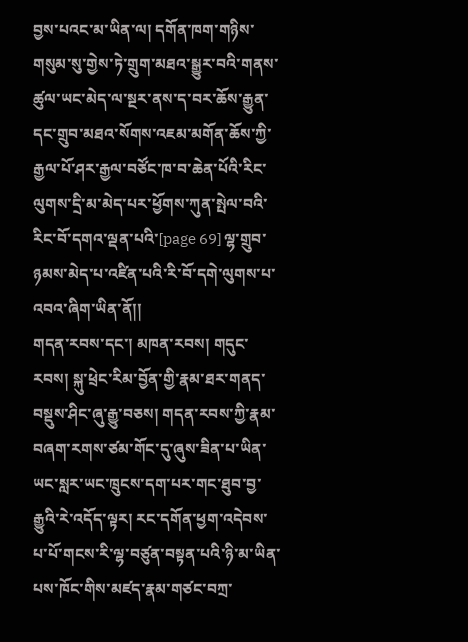བྱས་པའང་མ་ཡིན་ལ། དགོན་ཁག་གཉིས་གསུམ་སུ་གྱེས་ཏེ་གྲུག་མཐའ་སྒྱུར་བའི་གནས་ཚུལ་ཡང་མེད་ལ་སྔར་ནས་ད་བར་ཆོས་རྒྱུན་དང་གྲུབ་མཐའ་སོགས་འཇམ་མགོན་ཆོས་ཀྱི་རྒྱལ་པོ་ཤར་རྒྱལ་བཙོང་ཁ་བ་ཆེན་པོའི་རིང་ལུགས་དྲི་མ་མེད་པར་ཕྱོགས་ཀུན་སྤེལ་བའི་རིང་བོ་དགའ་ལྡན་པའི་[page 69] ལྷ་གྲུབ་ཉམས་མེད་པ་འཛིན་པའི་རི་བོ་དགེ་ལུགས་པ་འབའ་ཞིག་ཡིན་ནོ།།
གདན་རབས་དང་། མཁན་རབས། གདུང་རབས། སྐུ་ཕྲེང་རིམ་བྱོན་གྱི་རྣམ་ཐར་གནད་བསྡུས་ཤིང་ཞུ་རྒྱུ་བཅས། གདན་རབས་ཀྱི་རྣམ་བཞག་རགས་ཙམ་གོང་དུ་ཞུས་ཟིན་པ་ཡིན་ཡང་སླར་ཡང་ཁྲུངས་དག་པར་གང་ཐུབ་བྱ་རྒྱུའི་རེ་འདོད་ལྟར། རང་དགོན་ཕྱག་འདེབས་པ་པོ་གངས་རི་ལྷ་བཙུན་བསྟན་པའི་ཉི་མ་ཡིན་པས་ཁོང་གིས་མཛད་རྣམ་གཙང་བཀྲ་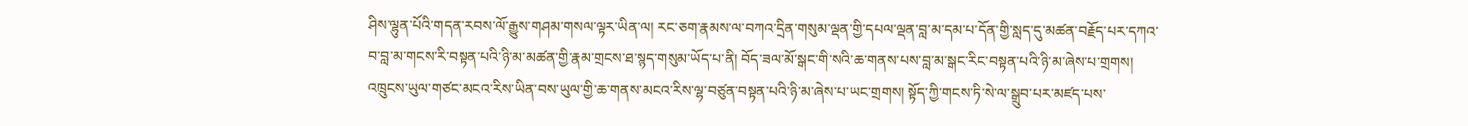ཤིས་ལྷུན་པོའི་གདན་རབས་ལོ་རྒྱུས་གཤམ་གསལ་ལྟར་ཡིན་ལ། རང་ཅག་རྣམས་ལ་བཀའ་དྲིན་གསུམ་ལྡན་གྱི་དཔལ་ལྡན་བླ་མ་དམ་པ་དོན་གྱི་སླད་དུ་མཚན་བརྗོད་པར་དཀའ་བ་བླ་མ་གངས་རི་བསྟན་པའི་ཉི་མ་མཚན་གྱི་རྣམ་གྲངས་ཐ་སྙད་གསུམ་ཡོད་པ་ནི། བོད་ཟལ་མོ་སྒང་གི་སའི་ཆ་གནས་པས་བླ་མ་སྒང་རིང་བསྟན་པའི་ཉི་མ་ཞེས་པ་གྲགས། འཁྲུངས་ཡུལ་གཙང་མངའ་རིས་ཡིན་བས་ཡུལ་གྱི་ཆ་གནས་མངའ་རིས་ལྷ་བཙུན་བསྟན་པའི་ཉི་མ་ཞེས་པ་ཡང་གྲགས། སྟོད་ཀྱི་གངས་ཏི་སེ་ལ་སྒྲུབ་པར་མཛད་པས་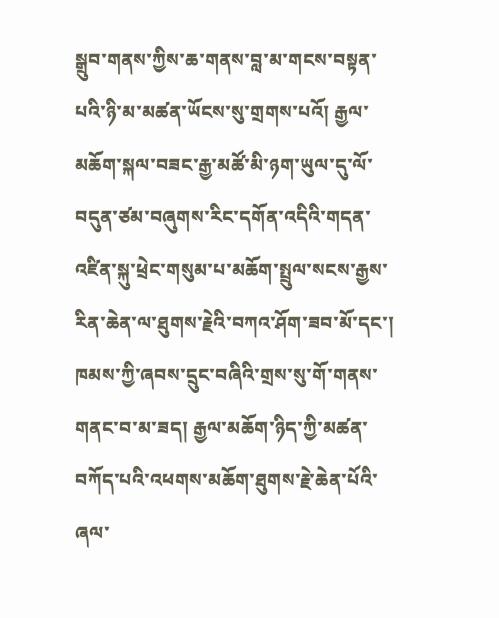སྒྲུབ་གནས་ཀྱིས་ཆ་གནས་བླ་མ་གངས་བསྟན་པའི་ཉི་མ་མཚན་ཡོངས་སུ་གྲགས་པའོ། རྒྱལ་མཆོག་སྐལ་བཟང་རྒྱ་མཚོ་མི་ཉག་ཡུལ་དུ་ལོ་བདུན་ཙམ་བཞུགས་རིང་དགོན་འདིའི་གདན་འཛིན་སྐུ་ཕྲེང་གསུམ་པ་མཆོག་སྤྲུལ་སངས་རྒྱས་རིན་ཆེན་ལ་ཐུགས་རྗེའི་བཀའ་ཤོག་ཟབ་མོ་དང་། ཁམས་ཀྱི་ཞབས་དྲུང་བཞིའི་གྲས་སུ་གོ་གནས་གནང་བ་མ་ཟད། རྒྱལ་མཆོག་ཉིད་ཀྱི་མཚན་བཀོད་པའི་འཕགས་མཆོག་ཐུགས་རྗེ་ཆེན་པོའི་ཞལ་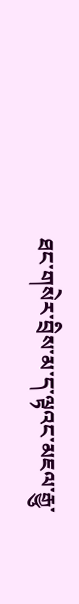ཐང་གསེར་བྲིས་མ་ད་ལྟའང་མཇལ་རྒྱུ་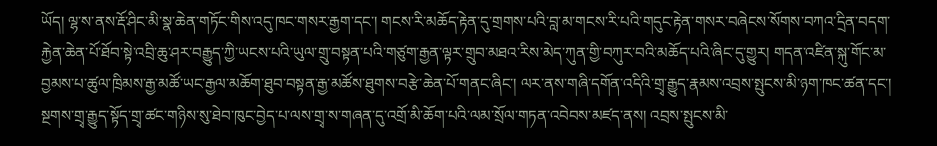ཡོད། ལྷ་ས་ནས་རྡོ་ཤིང་མི་སྣ་ཆེན་གཏོང་གིས་འདུ་ཁང་གསར་རྒྱག་དང་། གངས་རི་མཆོད་རྟེན་དུ་གྲགས་པའི་བླ་མ་གངས་རི་པའི་གདུང་རྟེན་གསར་བཞེངས་སོགས་བཀའ་དྲིན་བདག་རྐྱེན་ཆེན་པོ་ཐོབ་སྟེ་འབྲི་ཆུ་ཤར་བརྒྱུད་ཀྱི་ཡངས་པའི་ཡུལ་གྲུ་བསྟན་པའི་གཙུག་རྒྱན་ལྟར་གྲུབ་མཐའ་རིས་མེད་ཀུན་གྱི་བཀུར་བའི་མཆོད་པའི་ཞིང་དུ་གྱུར། གདན་འཛིན་སྐུ་གོང་མ་བྱམས་པ་ཚུལ་ཁྲིམས་རྒྱ་མཚོ་ཡང་རྒྱལ་མཆོག་ཐུབ་བསྟན་རྒྱ་མཚོས་ཐུགས་བརྩེ་ཆེན་པོ་གནང་ཞིང་། ལར་ནས་གཞི་དགོན་འདིའི་གྲྭ་རྒྱུད་རྣམས་འབྲས་སྤུངས་མི་ཉག་ཁང་ཚན་དང་། སྔགས་གྲྭ་རྒྱུད་སྟོད་གྲྭ་ཚང་གཉིས་སུ་ཐེབ་ཁུང་བྱེད་པ་ལས་གྲྭ་ས་གཞན་དུ་འགྲོ་མི་ཆོག་པའི་ལམ་སྲོལ་གཏན་འབེབས་མཛད་ནས། འབྲས་སྤུངས་མི་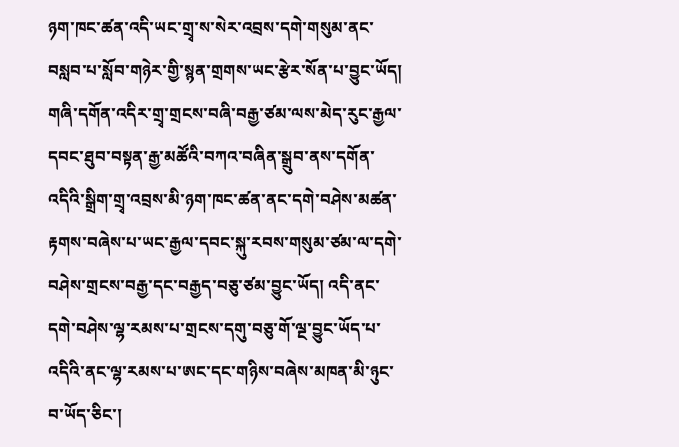ཉག་ཁང་ཚན་འདི་ཡང་གྲྭ་ས་སེར་འབྲས་དགེ་གསུམ་ནང་བསླབ་པ་སློབ་གཉེར་གྱི་སྙན་གྲགས་ཡང་རྩེར་སོན་པ་བྱུང་ཡོད། གཞི་དགོན་འདིར་གྲྭ་གྲངས་བཞི་བརྒྱ་ཙམ་ལས་མེད་རུང་རྒྱལ་དབང་ཐུབ་བསྟན་རྒྱ་མཚོའི་བཀའ་བཞིན་སྒྲུབ་ནས་དགོན་འདིའི་སྒྲིག་གྲྭ་འབྲས་མི་ཉག་ཁང་ཚན་ནང་དགེ་བཤེས་མཚན་རྟགས་བཞེས་པ་ཡང་རྒྱལ་དབང་སྐུ་རབས་གསུམ་ཙམ་ལ་དགེ་བཤེས་གྲངས་བརྒྱ་དང་བརྒྱད་བཅུ་ཙམ་བྱུང་ཡོད། འདི་ནང་དགེ་བཤེས་ལྷ་རམས་པ་གྲངས་དགུ་བཅུ་གོ་ལྔ་བྱུང་ཡོད་པ་འདིའི་ནང་ལྷ་རམས་པ་ཨང་དང་གཉིས་བཞེས་མཁན་མི་ཉུང་བ་ཡོད་ཅིང་།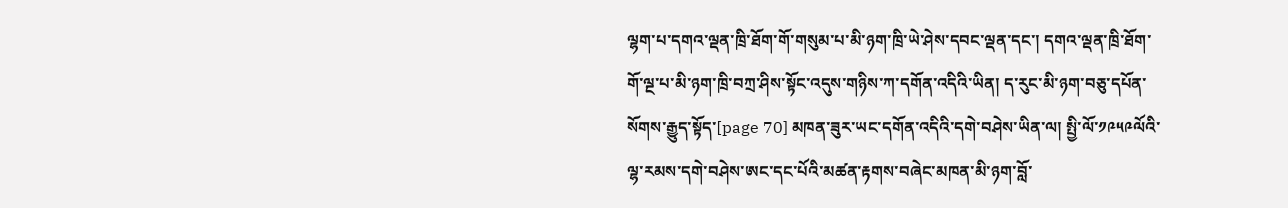ལྷག་པ་དགའ་ལྡན་ཁྲི་ཐོག་གོ་གསུམ་པ་མི་ཉག་ཁྲི་ཡེ་ཤེས་དབང་ལྡན་དང་། དགའ་ལྡན་ཁྲི་ཐོག་གོ་ལྔ་པ་མི་ཉག་ཁྲི་བཀྲ་ཤིས་སྟོང་འདུས་གཉིས་ཀ་དགོན་འདིའི་ཡིན། ད་རུང་མི་ཉག་བཅུ་དཔོན་སོགས་རྒྱུད་སྟོད་[page 70] མཁན་ཟུར་ཡང་དགོན་འདིའི་དགེ་བཤེས་ཡིན་ལ། སྤྱི་ལོ་༡༩༥༩ལོའི་ལྷ་རམས་དགེ་བཤེས་ཨང་དང་པོའི་མཚན་རྟགས་བཞེང་མཁན་མི་ཉག་བློ་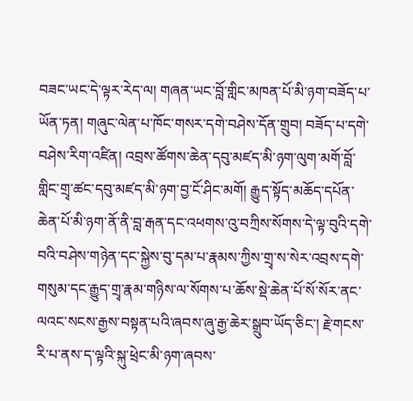བཟང་ཡང་དེ་ལྟར་རེད་ལ། གཞན་ཡང་བློ་གླིང་མཁན་པོ་མི་ཉག་བཟོད་པ་ཡོན་ཏན། གཞུང་ལེན་པ་ཁོང་གསར་དགེ་བཤེས་དོན་གྲུབ། བཟོད་པ་དགེ་བཤེས་རིག་འཛིན། འབྲས་ཚོགས་ཆེན་དབུ་མཛད་མི་ཉག་ལུག་མགོ་བློ་གླིང་གྲྭ་ཚང་དབུ་མཛད་མི་ཉག་བྱ་ངོ་ཤིང་མགོ། རྒྱུད་སྟོད་མཆོད་དཔོན་ཆེན་པོ་མི་ཉག་ནོ་ནི་བླ་རྒན་དང་འཕགས་འུ་བཀྲིས་སོགས་དེ་ལྟ་བུའི་དགེ་བའི་བཤེས་གཉེན་དང་སྐྱེས་བུ་དམ་པ་རྣམས་ཀྱིས་གྲྭ་ས་སེར་འབྲས་དགེ་གསུམ་དང་རྒྱུད་གྲྭ་རྣམ་གཉིས་ལ་སོགས་པ་ཆོས་སྡེ་ཆེན་པོ་སོ་སོར་ནང་ལའང་སངས་རྒྱས་བསྟན་པའི་ཞབས་ཞུ་རྒྱ་ཆེར་སྒྲུབ་ཡོད་ཅིང་། རྗེ་གངས་རི་པ་ནས་ད་ལྟའི་སྐུ་ཕྲེང་མི་ཉག་ཞབས་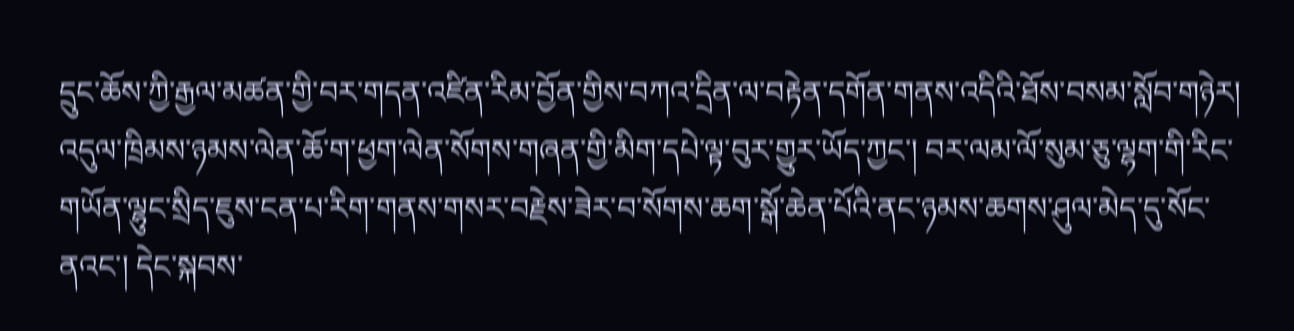དྲུང་ཆོས་ཀྱི་རྒྱལ་མཚན་གྱི་བར་གདན་འཛིན་རིམ་བྱོན་གྱིས་བཀའ་དྲིན་ལ་བརྟེན་དགོན་གནས་འདིའི་ཐོས་བསམ་སློབ་གཉེར། འདུལ་ཁྲིམས་ཉམས་ལེན་ཆོ་ག་ཕྱག་ལེན་སོགས་གཞན་གྱི་མིག་དཔེ་ལྟ་བུར་གྱུར་ཡོད་ཀྱང་། བར་ལམ་ལོ་སུམ་ཅུ་ལྷག་གི་རིང་གཡོན་ལྷུང་སྲིད་ཇུས་ངན་པ་རིག་གནས་གསར་བརྗེས་ཟེར་བ་སོགས་ཆག་སྒོ་ཆེན་པོའི་ནང་ཉམས་ཆགས་ཤུལ་མེད་དུ་སོང་ནའང་། དེང་སྐབས་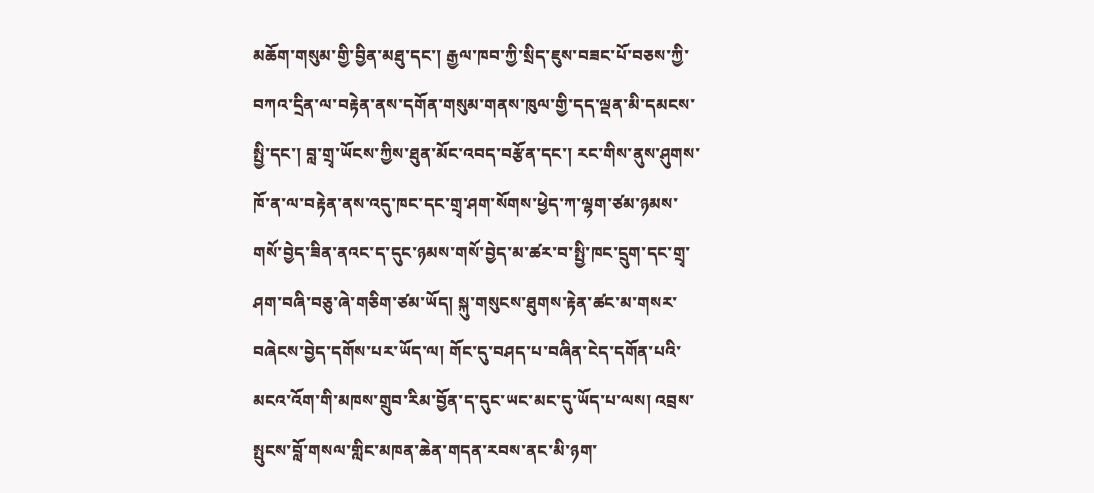མཆོག་གསུམ་གྱི་བྱིན་མཐུ་དང་། རྒྱལ་ཁབ་ཀྱི་སྲིད་ཇུས་བཟང་པོ་བཅས་ཀྱི་བཀའ་དྲིན་ལ་བརྟེན་ནས་དགོན་གསུམ་གནས་ཁུལ་གྱི་དད་ལྡན་མི་དམངས་སྤྱི་དང་། བླ་གྲྭ་ཡོངས་ཀྱིས་ཐུན་མོང་འབད་བརྩོན་དང་། རང་གིས་ནུས་ཤུགས་ཁོ་ན་ལ་བརྟེན་ནས་འདུ་ཁང་དང་གྲྭ་ཤག་སོགས་ཕྱེད་ཀ་ལྷག་ཙམ་ཉམས་གསོ་བྱེད་ཟིན་ནའང་ད་དུང་ཉམས་གསོ་བྱེད་མ་ཚར་བ་སྤྱི་ཁང་དྲུག་དང་གྲྭ་ཤག་བཞི་བཅུ་ཞེ་གཅིག་ཙམ་ཡོད། སྐུ་གསུངས་ཐུགས་རྟེན་ཚང་མ་གསར་བཞེངས་བྱེད་དགོས་པར་ཡོད་ལ། གོང་དུ་བཤད་པ་བཞིན་ངེད་དགོན་པའི་མངའ་འོག་གི་མཁས་གྲུབ་རིམ་བྱོན་ད་དུང་ཡང་མང་དུ་ཡོད་པ་ལས། འབྲས་སྤུངས་བློ་གསལ་གླིང་མཁན་ཆེན་གདན་རབས་ནང་མི་ཉག་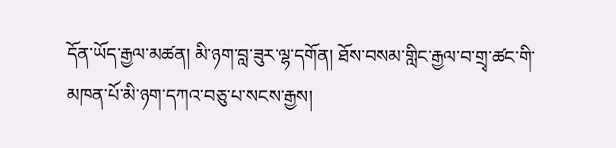དོན་ཡོད་རྒྱལ་མཚན། མི་ཉག་བླ་ཟུར་ལྷ་དགོན། ཐོས་བསམ་གླིང་རྒྱལ་བ་གྲྭ་ཚང་གི་མཁན་པོ་མི་ཉག་དཀའ་བཅུ་པ་སངས་རྒྱས།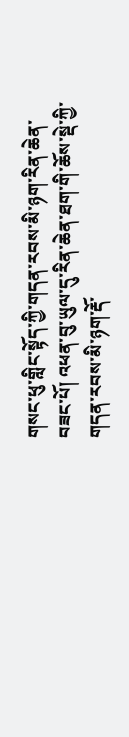གསང་ཕུ་གླིང་སྟོད་ཀྱི་གདན་རབས་མི་ཉག་རིན་ཆེན་བཟང་པོ། འཕན་བུ་ཡུལ་དུ་རིན་ཆེན་ཐག་གི་ཆོས་སྡེ་ཀྱི་གདན་རབས་མི་ཉག་རྡོ་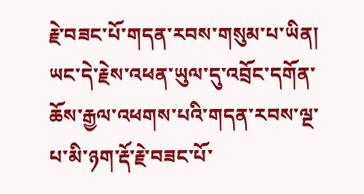རྗེ་བཟང་པོ་གདན་རབས་གསུམ་པ་ཡིན། ཡང་དེ་རྗེས་འཕན་ཡུལ་དུ་འབྲོང་དགོན་ཆོས་རྒྱལ་འཕགས་པའི་གདན་རབས་ལྔ་པ་མི་ཉག་རྡོ་རྗེ་བཟང་པོ་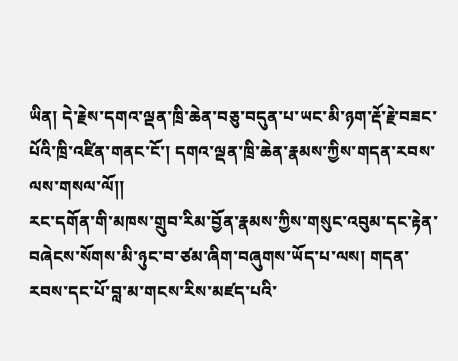ཡིན། དེ་རྗེས་དགའ་ལྡན་ཁྲི་ཆེན་བཅུ་བདུན་པ་ཡང་མི་ཉག་རྡོ་རྗེ་བཟང་པོའི་ཁྲི་འཛིན་གནང་ངོ་། དགའ་ལྡན་ཁྲི་ཆེན་རྣམས་ཀྱིས་གདན་རབས་ལས་གསལ་ལོ།།
རང་དགོན་གི་མཁས་གྲུབ་རིམ་བྱོན་རྣམས་ཀྱིས་གསུང་འབུམ་དང་རྟེན་བཞེངས་སོགས་མི་ཉུང་བ་ཙམ་ཞིག་བཞུགས་ཡོད་པ་ལས། གདན་རབས་དང་པོ་བླ་མ་གངས་རིས་མཛད་པའི་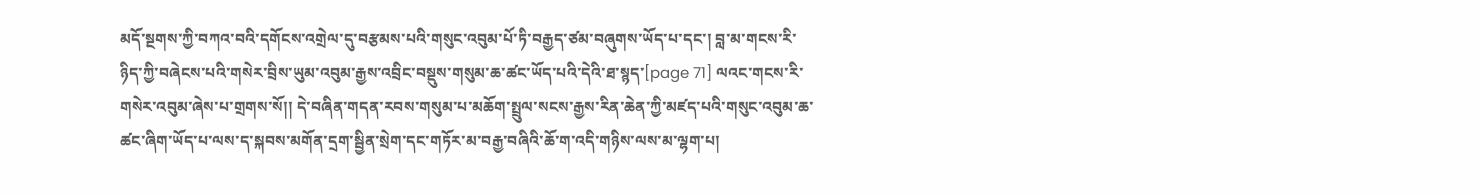མདོ་སྔགས་ཀྱི་བཀའ་བའི་དགོངས་འགྲེལ་དུ་བརྩམས་པའི་གསུང་འབུམ་པོ་ཏི་བརྒྱད་ཙམ་བཞུགས་ཡོད་པ་དང་། བླ་མ་གངས་རི་ཉིད་ཀྱི་བཞེངས་པའི་གསེར་བྲིས་ཡུམ་འབུམ་རྒྱས་འབྲིང་བསྡུས་གསུམ་ཆ་ཚང་ཡོད་པའི་དེའི་ཐ་སྙད་[page 71] ལའང་གངས་རི་གསེར་འབུམ་ཞེས་པ་གྲགས་སོ།། དེ་བཞིན་གདན་རབས་གསུམ་པ་མཆོག་སྤྲུལ་སངས་རྒྱས་རིན་ཆེན་ཀྱི་མཛད་པའི་གསུང་འབུམ་ཆ་ཚང་ཞིག་ཡོད་པ་ལས་ད་སྐབས་མགོན་དྲག་སྦྱིན་སྲེག་དང་གཏོར་མ་བརྒྱ་བཞིའི་ཆོ་ག་འདི་གཉིས་ལས་མ་ལྷག་པ།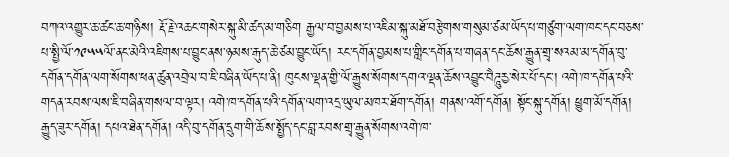བཀའ་འགྱུར་ཆ་ཚང་ཆ་གཉིས། རྡོ་རྗེ་འཆང་གསེར་སྐུ་མི་ཚད་མ་གཅིག རྒྱལ་བ་བྱམས་པ་འཇིམ་སྐུ་མཐོ་བརྩེགས་གསུམ་ཙམ་ཡོད་པ་གཙུག་ལག་ཁང་དང་བཅས་པ་སྤྱི་ལོ་༡༩༥༥ལོ་ནང་མེའི་འཇིགས་པ་བྱུང་ནས་ཉམས་རྒུད་ཆེ་ཙམ་བྱུང་ཡོད། རང་དགོན་བྱམས་པ་གླིང་དགོན་པ་གཞན་དང་ཆོས་རྒྱུན་གྲྭ་སའམ་མ་དགོན་བུ་དགོན་དགོན་ལག་སོགས་ཕན་ཚུན་འབྲེལ་བ་ཇི་བཞིན་ཡོད་པ་ནི། ཁུངས་ལྡན་གྱི་ལོ་རྒྱུས་སོགས་དགའ་ལྡན་ཆོས་འབྱུང་བཻཌཱུརྱ་སེར་པོ་དང་། འགེ་ཁ་དགོན་པའི་གདན་རབས་ལས་ཇི་བཞིན་གསལ་བ་ལྟར། འགེ་ཁ་དགོན་པའི་དགོན་ལག་འདྲ་ཡུལ་མཁར་ཐོག་དགོན། གནས་འགོ་དགོན། སྟོང་སྐུ་དགོན། ཕྱུག་མོ་དགོན། རྒྱུད་ཟུར་དགོན། དཔའ་ཐེན་དགོན། འདི་བུ་དགོན་དྲུག་གི་ཆོས་སྤྱོད་དང་བླ་རབས་གྲྭ་རྒྱུན་སོགས་འགེ་ཁ་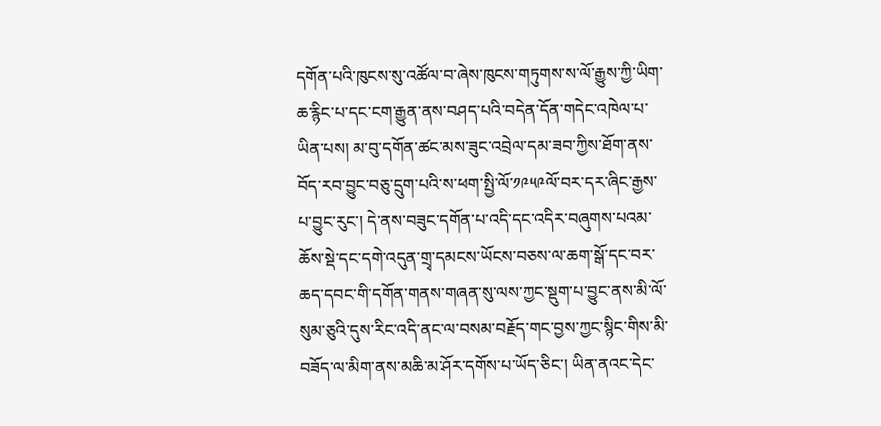དགོན་པའི་ཁུངས་སུ་འཚོལ་བ་ཞེས་ཁུངས་གཏུགས་ས་ལོ་རྒྱུས་ཀྱི་ཡིག་ཆ་རྙིང་པ་དང་ངག་རྒྱུན་ནས་བཤད་པའི་བདེན་དོན་གདེང་འཁེལ་པ་ཡིན་པས། མ་བུ་དགོན་ཚང་མས་ཟུང་འབྲེལ་དམ་ཟབ་ཀྱིས་ཐོག་ནས་བོད་རབ་བྱུང་བཅུ་དྲུག་པའི་ས་ཕག་སྤྱི་ལོ་༡༩༥༩ལོ་བར་དར་ཞིང་རྒྱས་པ་བྱུང་རུང་། དེ་ནས་བཟུང་དགོན་པ་འདི་དང་འདིར་བཞུགས་པའམ་ཆོས་སྡེ་དང་དགེ་འདུན་གྲྭ་དམངས་ཡོངས་བཅས་ལ་ཆག་སྒོ་དང་བར་ཆད་དབང་གི་དགོན་གནས་གཞན་སུ་ལས་ཀྱང་སྡུག་པ་བྱུང་ནས་མི་ལོ་སུམ་ཅུའི་དུས་རིང་འདི་ནང་ལ་བསམ་བརྗོད་གང་བྱས་ཀྱང་སྙིང་གིས་མི་བཟོད་ལ་མིག་ནས་མཆི་མ་ཤོར་དགོས་པ་ཡོད་ཅིང་། ཡིན་ནའང་དེང་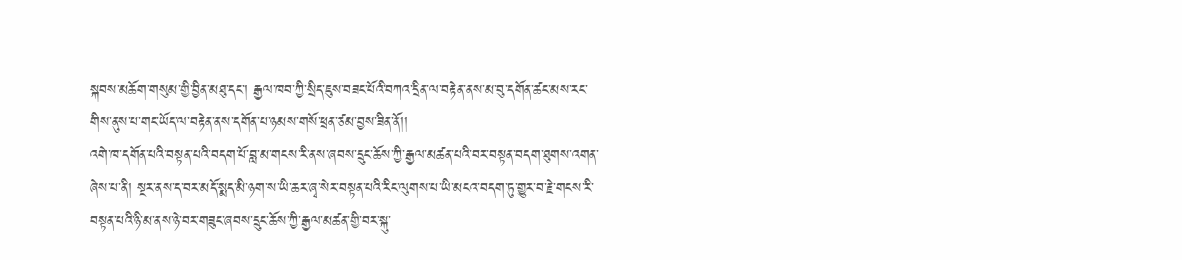སྐབས་མཆོག་གསུམ་གྱི་བྱིན་མཐུ་དང་། རྒྱལ་ཁབ་ཀྱི་སྲིད་ཇུས་བཟང་པོའི་བཀའ་དྲིན་ལ་བརྟེན་ནས་མ་བུ་དགོན་ཚང་མས་རང་གིས་ནུས་པ་གང་ཡོད་ལ་བརྟེན་ནས་དགོན་པ་ཉམས་གསོ་ཕྲན་ཙམ་བྱས་ཟིན་ནོ།།
འགེ་ཁ་དགོན་པའི་བསྟན་པའི་བདག་པོ་བླ་མ་གངས་རི་ནས་ཞབས་དྲུང་ཆོས་ཀྱི་རྒྱལ་མཚན་པའི་བར་བསྟན་བདག་ཐུགས་འགན་ཞེས་པ་ནི། སྔར་ནས་ད་བར་མདོ་སྨད་མི་ཉག་ས་ཡི་ཆར་ཞྭ་སེར་བསྟན་པའི་རིང་ལུགས་པ་ཡི་མངའ་བདག་ཏུ་གྱུར་བ་རྗེ་གངས་རི་བསྟན་པའི་ཉི་མ་ནས་ཉེ་བར་གཟུང་ཞབས་དྲུང་ཆོས་ཀྱི་རྒྱལ་མཚན་གྱི་བར་སྐུ་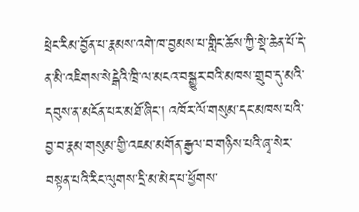ཕྲེང་རིམ་བྱོན་པ་རྣམས་འགེ་ཁ་བྱམས་པ་གླིང་ཆོས་ཀྱི་སྡེ་ཆེན་པོ་དེ་ན་མི་འཇིགས་སེངྒེའི་ཁྲི་ལ་མངའ་བསྒྱུར་བའི་མཁས་གྲུབ་དུ་མའི་དབུས་ན་མངོན་པར་མཐོ་ཞིང་། འཁོར་ལོ་གསུམ་དང་མཁས་པའི་བྱ་བ་རྣམ་གསུམ་གྱི་འཇམ་མགོན་རྒྱལ་བ་གཉིས་པའི་ཞྭ་སེར་བསྟན་པའི་རིང་ལུགས་དྲི་མ་མེད་པ་ཕྱོགས་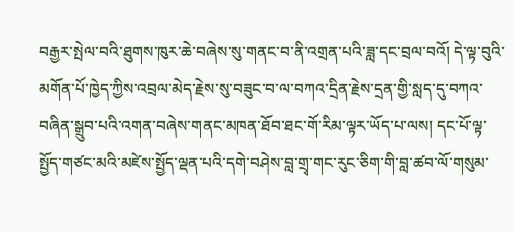བརྒྱར་སྤེལ་བའི་ཐུགས་ཁུར་ཆེ་བཞེས་སུ་གནང་བ་ནི་འགྲན་པའི་ཟླ་དང་བྲལ་བའོ། དེ་ལྟ་བུའི་མགོན་པོ་ཁྱེད་ཀྱིས་འབྲལ་མེད་རྗེས་སུ་བཟུང་བ་ལ་བཀའ་དྲིན་རྗེས་དྲན་གྱི་སླད་དུ་བཀའ་བཞིན་སྒྲུབ་པའི་འགན་བཞེས་གནང་མཁན་ཐོབ་ཐང་གོ་རིམ་ལྟར་ཡོད་པ་ལས། དང་པོ་ལྟ་སྤྱོད་གཙང་མའི་མཛེས་སྤྱོད་ལྡན་པའི་དགེ་བཤེས་བླ་གྲྭ་གང་རུང་ཅིག་གི་བླ་ཚབ་ལོ་གསུམ་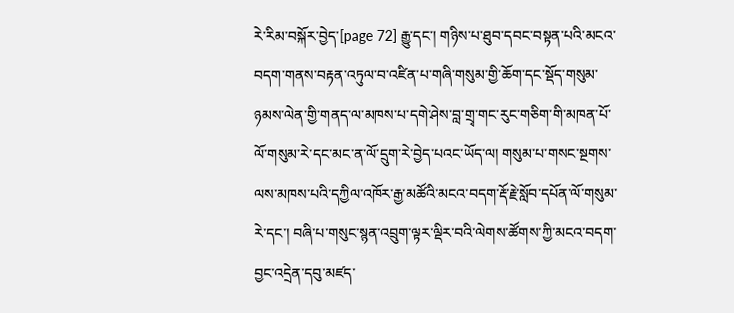རེ་རིམ་བསྐོར་བྱེད་[page 72] རྒྱུ་དང་། གཉིས་པ་ཐུབ་དབང་བསྟན་པའི་མངའ་བདག་གནས་བརྟན་འཏུལ་བ་འཛིན་པ་གཞི་གསུམ་གྱི་ཆོག་དང་སྡོད་གསུམ་ཉམས་ལེན་གྱི་གནད་ལ་མཁས་པ་དགེ་ཤེས་བླ་གྲྭ་གང་རུང་གཅིག་གི་མཁན་པོ་ལོ་གསུམ་རེ་དང་མང་ན་ལོ་དྲུག་རེ་བྱེད་པའང་ཡོད་ལ། གསུམ་པ་གསང་སྔགས་ལས་མཁས་པའི་དཀྱིལ་འཁོར་རྒྱ་མཚོའི་མངའ་བདག་རྡོ་རྗེ་སློབ་དཔོན་ལོ་གསུམ་རེ་དང་། བཞི་པ་གསུང་སྙན་འབྲུག་ལྟར་ལྡིར་བའི་ལེགས་ཚོགས་ཀྱི་མངའ་བདག་བྱང་འདྲེན་དབུ་མཛད་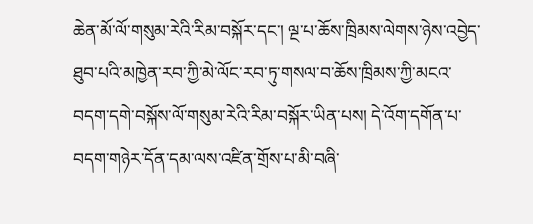ཆེན་མོ་ལོ་གསུམ་རེའི་རིམ་བསྐོར་དང་། ལྔ་པ་ཆོས་ཁྲིམས་ལེགས་ཉེས་འབྱེད་ཐུབ་པའི་མཁྱེན་རབ་ཀྱི་མེ་ལོང་རབ་ཏུ་གསལ་བ་ཆོས་ཁྲིམས་ཀྱི་མངའ་བདག་དགེ་བསྐོས་ལོ་གསུམ་རེའི་རིམ་བསྐོར་ཡིན་པས། དེ་འོག་དགོན་པ་བདག་གཉེར་དོན་དམ་ལས་འཛིན་གྲོས་པ་མི་བཞི་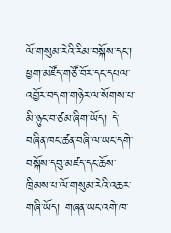ལོ་གསུམ་རེའི་རིམ་བསྐོས་དང་། ཕྱག་མཛོད་གཙོ་བོར་དང་དཔལ་འབྱོར་བདག་གཉེར་ལ་སོགས་པ་མི་ཉུང་བ་ཙམ་ཞིག་ཡོད། དེ་བཞིན་ཁང་ཚན་བཞི་ལ་ཡང་དགེ་བསྐོས་དབུ་མཛད་དང་ཆོས་ཁྲིམས་པ་ལོ་གསུམ་རེའི་འཆར་གཞི་ཡོད། གཞན་ཡང་འགེ་ཁ་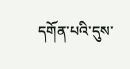དགོན་པའི་དུས་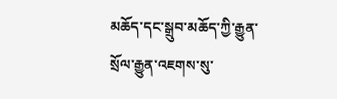མཆོད་དང་སྒྲུབ་མཆོད་ཀྱི་རྒྱུན་སྲོལ་རྒྱུན་འཇགས་སུ་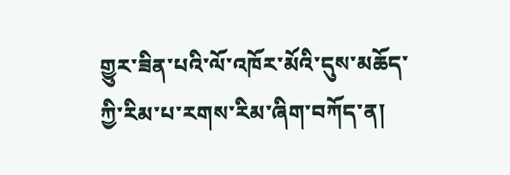གྱུར་ཟིན་པའི་ལོ་འཁོར་མོའི་དུས་མཆོད་ཀྱི་རིམ་པ་རགས་རིམ་ཞིག་བཀོད་ན།